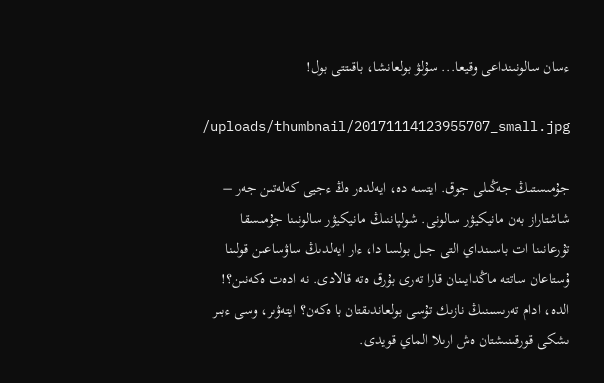ءسان سالونىنداعى وقيعا... سۇلۋ بولعانشا، باقىتتى بول!

/uploads/thumbnail/20171114123955707_small.jpg

جۇمىستىڭ جەڭىلى جوق. ايتسە دە، ايەلدەر ەڭ ءجيى كەلەتىن جەر – شاشتاراز بەن مانيكيۋر سالونى. شولپاننىڭ مانيكيۋر سالونىنا جۇمىسقا تۇرعانىنا ات باسىنداي التى جىل بولسا دا، ءار ايەلدىڭ ساۋساعىن قولىنا ۇستاعان ساتتە ماڭدايىنان قارا تەرى بۇرق ەتە قالادى. نە ادەت ەكەنىن؟! الدە، ادام تەرىسىنىڭ نازىك تۇسى بولعاندىقتان با ەكەن؟ ايتەۋىر، وسى ءبىر ىشكى قورقىنىشتان ەش ارىلا الماي قويدى.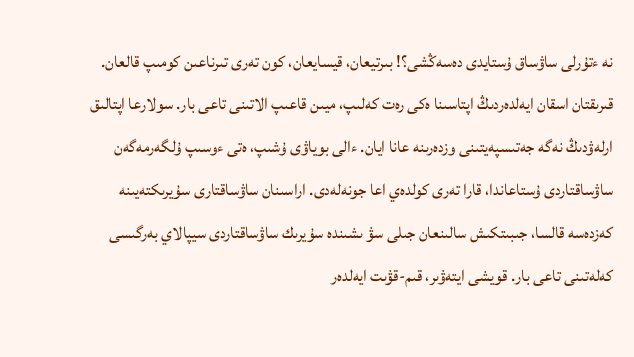نە ءتۇرلى ساۋساق ۇستايدى دەسەڭشى؟! بىرتيعان، قيسايعان، كون تەرى تىرناعىن كومىپ قالعان. قىرىقتان اسقان ايەلدەردىڭ اپتاسىنا ەكى رەت كەلىپ، ميىن قاعىپ الاتىنى تاعى بار. سولارعا اپتالىق ارلەۋدىڭ نەگە جەتىسپەيتىنى وزدەرىنە عانا ايان. ءالى بوياۋى ۇشىپ، ەتى ءوسىپ ۇلگەرمەگەن ساۋساقتاردى ۇستاعاندا، قارا تەرى كولدەي اعا جونەلەدى. اراسىنان ساۋساقتارى سۇيرىكتەيىنە كەزدەسە قالسا، جىبىتكىش سالىنعان جىلى سۋ ىشىندە سۇيرىك ساۋساقتاردى سيپالاي بەرگىسى كەلەتىنى تاعى بار. قويشى ايتەۋىر، قىم-قۋىت ايەلدەر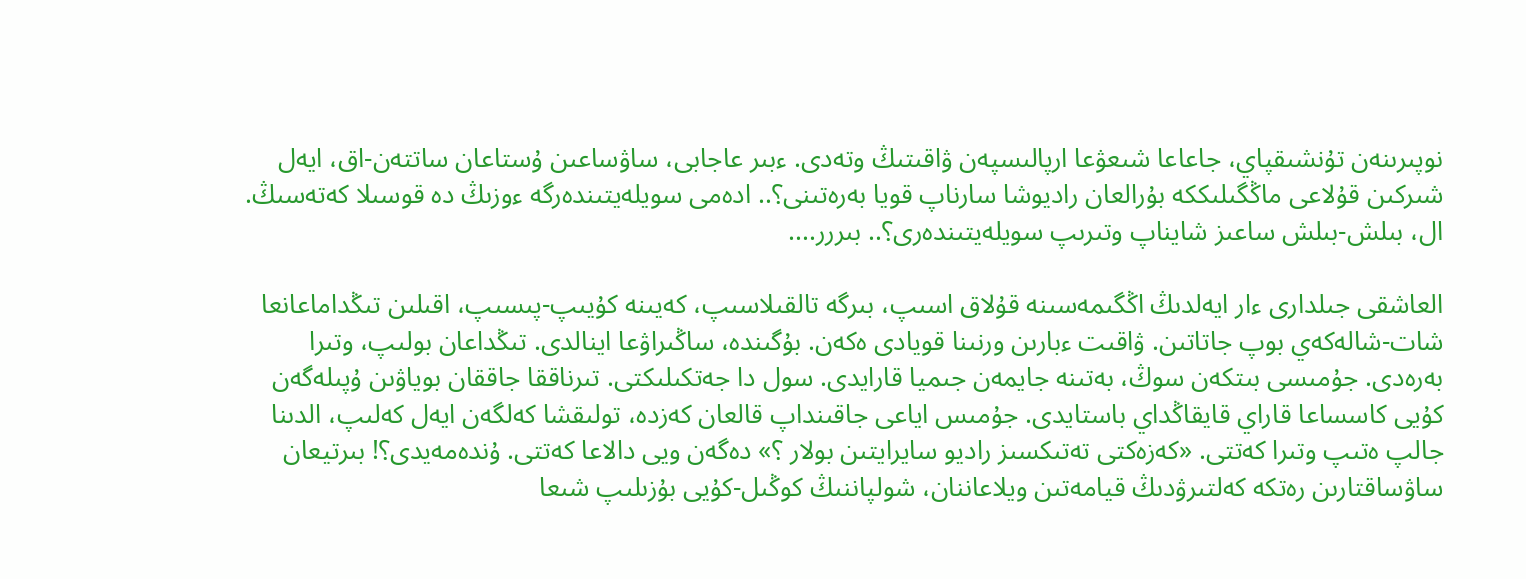نوپىرىنەن تۇنشىقپاي، جاعاعا شىعۋعا ارپالىسپەن ۋاقىتىڭ وتەدى. ءبىر عاجابى، ساۋساعىن ۇستاعان ساتتەن-اق، ايەل شىركىن قۇلاعى ماڭگىلىككە بۇرالعان راديوشا سارناپ قويا بەرەتىنى؟.. ادەمى سويلەيتىندەرگە ءوزىڭ دە قوسىلا كەتەسىڭ. ال، بىلش-بىلش ساعىز شايناپ وتىرىپ سويلەيتىندەرى؟.. بىررر....

العاشقى جىلدارى ءار ايەلدىڭ اڭگىمەسىنە قۇلاق اسىپ، بىرگە تالقىلاسىپ، كەيىنە كۇيىپ-پىسىپ، اقىلىن تىڭداماعانعا شات-شالەكەي بوپ جاتاتىن. ۋاقىت ءبارىن ورنىنا قويادى ەكەن. بۇگىندە، ساڭىراۋعا اينالدى. تىڭداعان بولىپ، وتىرا بەرەدى. جۇمىسى بىتكەن سوڭ، بەتىنە جايمەن جىميا قارايدى. سول دا جەتكىلىكتى. تىرناققا جاققان بوياۋىن ۇپىلەگەن كۇيى كاسساعا قاراي قايقاڭداي باستايدى. جۇمىس اياعى جاقىنداپ قالعان كەزدە، تولىقشا كەلگەن ايەل كەلىپ، الدىنا جالپ ەتىپ وتىرا كەتتى. «كەزەكتى تەتىكسىز راديو سايرايتىن بولار ؟» دەگەن ويى دالاعا كەتتى. ۇندەمەيدى؟! بىرتيعان ساۋساقتارىن رەتكە كەلتىرۋدىڭ قيامەتىن ويلاعاننان، شولپاننىڭ كوڭىل-كۇيى بۇزىلىپ شىعا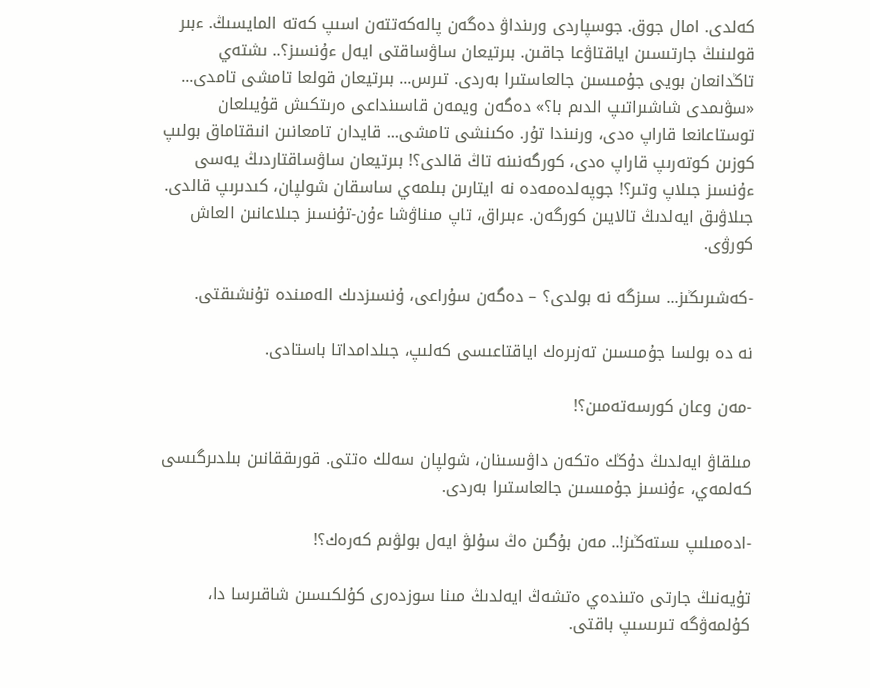كەلدى. امال جوق. جوسپاردى ورىنداۋ دەگەن پالەكەتتەن اسىپ كەتە المايسىڭ. ءبىر قولىنىڭ جارتىسىن اياقتاۋعا جاقىن. بىرتيعان ساۋساقتى ايەل ءۇنسىز؟.. ىشتەي تاڭدانعان بويى جۇمىسىن جالعاستىرا بەردى. تىرس... بىرتيعان قولعا تامشى تامدى... «سۋىمدى شاشىراتىپ الدىم با؟» دەگەن ويمەن قاسىنداعى ەرىتكىش قۇيىلعان توستاعانعا قاراپ ەدى، ورنىندا تۇر. ەكىنشى تامشى... قايدان تامعانىن انىقتاماق بولىپ كوزىن كوتەرىپ قاراپ ەدى، كورگەنىنە تاڭ قالدى؟! بىرتيعان ساۋساقتاردىڭ يەسى ءۇنسىز جىلاپ وتىر؟! جوپەلدەمەدە نە ايتارىن بىلمەي ساسقان شولپان، كىدىرىپ قالدى. جىلاۋىق ايەلدىڭ تالايىن كورگەن. ءبىراق، تاپ مىناۋشا ءۇن-تۇنسىز جىلاعانىن العاش كورۋى.

-كەشىرىڭىز... سىزگە نە بولدى؟ – دەگەن سۇراعى، ۇنسىزدىك الەمىندە تۇنشىقتى.

نە دە بولسا جۇمىسىن تەزىرەك اياقتاعىسى كەلىپ، جىلدامداتا باستادى.

-مەن وعان كورسەتەمىن؟!

مىلقاۋ ايەلدىڭ دۇڭك ەتكەن داۋىسىنان، شولپان سەلك ەتتى. قورىققانىن بىلدىرگىسى كەلمەي، ءۇنسىز جۇمىسىن جالعاستىرا بەردى.

-ادەمىلىپ ىستەڭىز!.. مەن بۇگىن ەڭ سۇلۋ ايەل بولۋىم كەرەك؟!

تۇيەنىڭ جارتى ەتىندەي ەتشەڭ ايەلدىڭ مىنا سوزدەرى كۇلكىسىن شاقىرسا دا، كۇلمەۋگە تىرىسىپ باقتى.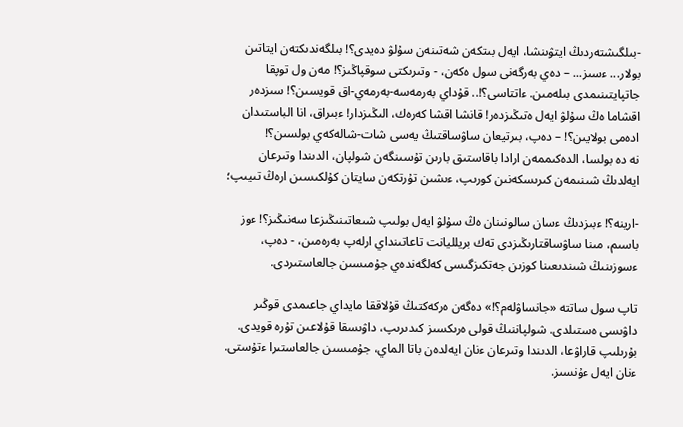-بىلگىشتەردىڭ ايتۋىنشا، ايەل بىتكەن شەتىنەن سۇلۋ دەيدى؟! بىلگەندىكتەن ايتاتىن بولار... ءسىز... – دەي بەرگەنى سول ەكەن، - وتىرىكتى سوقپاڭىز؟! مەن ول توپقا جاتپايتىنىمدى بىلەمىن. ءاتتاسى؟!.. قۇداي بەرمەسە-بەرمەي-اق قويسىن؟! سىزدەر اقشاما ەڭ سۇلۋ ايەل ەتىڭىزدەر! قانشا اقشا كەرەك، الىڭىزدار! ءبىراق، انا الباستىدان ادەمى بولايىن؟! – دەپ، بىرتيعان ساۋساقتىڭ يەسى شات-شالەكەي بولسىن؟!
نە دە بولسا، الدەكىممەن ارادا باقاستىق بارىن تۇسىنگەن شولپان، الدىندا وتىرعان ايەلدىڭ شىنىمەن كىرىسكەنىن كورىپ، ءىشىن تۇرتكەن سايتان كۇلكىسىن ارەڭ تىيىپ؛

-ارينە؟! ءبىزدىڭ ءسان سالونىنان ەڭ سۇلۋ ايەل بولىپ شىعاتىنىڭىزعا سەنىڭىز؟! ءوز باسىم، مىنا ساۋساقتارىڭىزدى تەك بريلليانت تاعاتىنداي ارلەپ بەرەمىن، - دەپ، ءسوزىنىڭ شىندىعىنا كوزىن جەتكىزگىسى كەلگەندەي جۇمىسىن جالعاستىردى.

تاپ سول ساتتە «جانساۋلەم؟!» دەگەن ەركەكتىڭ قۇلاققا مايداي جاعىمدى قوڭىر داۋىسى ەستىلدى. شولپاننىڭ قولى ەرىكسىز كىدىرىپ، داۋىسقا قۇلاعىن تۇرە قويدى. بۇرىلىپ قاراۋعا، الدىندا وتىرعان ءنان ايەلدەن باتا الماي، جۇمىسىن جالعاستىرا ءتۇستى. ءنان ايەل ءۇنسىز.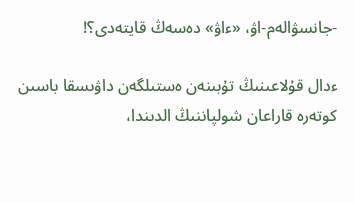-جانسۋالەم-اۋ، «ءاۋ» دەسەڭ قايتەدى؟!

ءدال قۇلاعىنىڭ تۇبىنەن ەستىلگەن داۋىسقا باسىن كوتەرە قاراعان شولپاننىڭ الدىندا،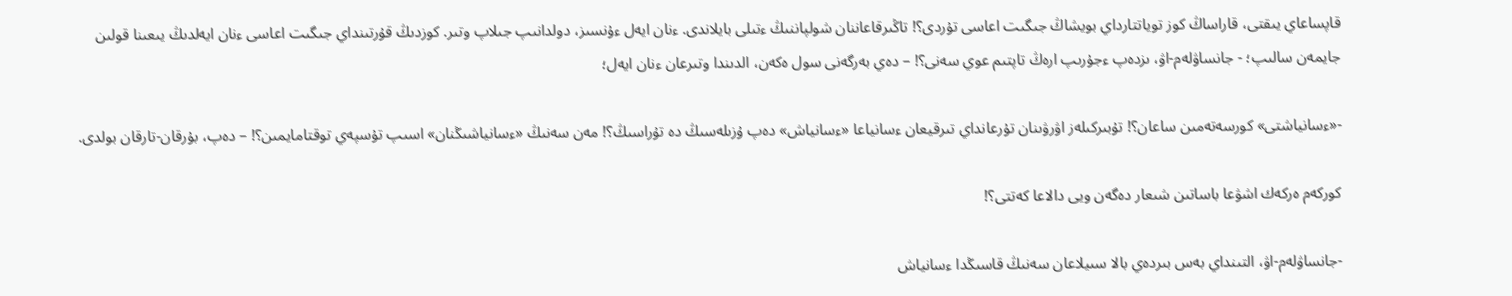قاپساعاي يىقتى، قاراساڭ كوز توياتتارداي بويشاڭ جىگىت اعاسى تۇردى؟! تاڭىرقاعاننان شولپاننىڭ ءتىلى بايلاندى. ءنان ايەل ءۇنسىز، دولدانىپ جىلاپ وتىر. كوزدىڭ قۇرتىنداي جىگىت اعاسى ءنان ايەلدىڭ يىعىنا قولىن جايمەن سالىپ؛ - جانساۋلەم-اۋ، ىزدەپ ءجۇرىپ ارەڭ تاپتىم عوي سەنى؟! – دەي بەرگەنى سول ەكەن، الدىندا وتىرعان ءنان ايەل؛

-«ءسانياشتى» كورسەتەمىن ساعان؟! تۇبىركىلەز اۋرۋىنان تۇرعانداي تىرقيعان ءسانياعا «ءسانياش» دەپ ۇزىلەسىڭ دە تۇراسىڭ؟! مەن سەنىڭ «ءسانياشىڭنان» اسىپ تۇسپەي توقتامايمىن؟! – دەپ، بۇرقان-تارقان بولدى.

كوركەم ەركەك اشۋعا باساتىن شىعار دەگەن ويى دالاعا كەتتى؟!

-جانساۋلەم-اۋ، التىنداي بەس بىردەي بالا سىيلاعان سەنىڭ قاسىڭدا ءسانياش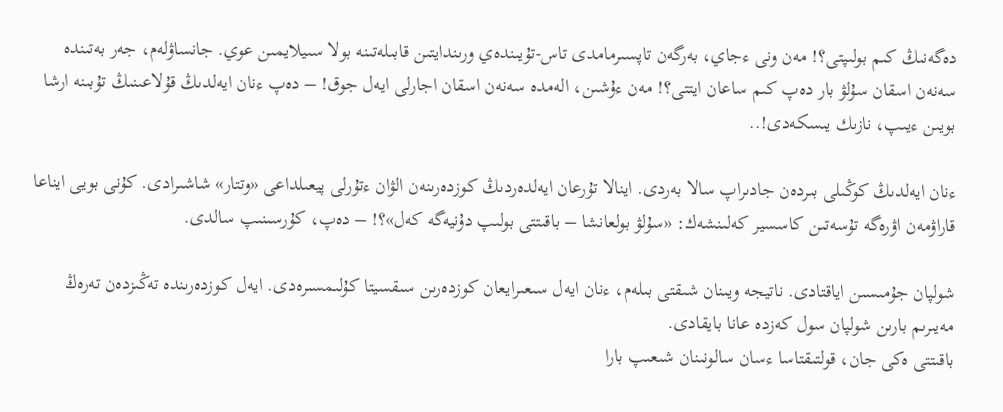دەگەنىڭ كىم بولىپتى؟! مەن ونى ءجاي، بەرگەن تاپسىرمامدى تاس-تۇيىندەي ورىندايتىن قابىلەتىنە بولا سىيلايمىن عوي. جانساۋلەم، جەر بەتىندە سەنەن اسقان سۇلۋ بار دەپ كىم ساعان ايتتى؟! مەن ءۇشىن، الەمدە سەنەن اسقان اجارلى ايەل جوق! – دەپ ءنان ايەلدىڭ قۇلاعىنىڭ تۇبىنە ارشا بويىن ءيىپ، نازىك يىسكەدى!..

ءنان ايەلدىڭ كوڭىلى بىردەن جادىراپ سالا بەردى. اينالا تۇرعان ايەلدەردىڭ كوزدەرىنەن الۋان ءتۇرلى پيعىلداعى «وتتار» شاشىرادى. كۇنى بويى ايناعا قاراۋمەن اۋرەگە تۇسەتىن كاسسير كەلىنشەك: «سۇلۋ بولعانشا – باقىتتى بولىپ دۇنيەگە كەل»؟! – دەپ، كۇرسىنىپ سالدى.

شولپان جۇمىسىن اياقتادى. ناتيجە ويىنان شىقتى بىلەم، ءنان ايەل سىعىرايعان كوزدەرىن سىقسيتا كۇلىمسىرەدى. ايەل كوزدەرىندە تەڭىزدەن تەرەڭ مەيىرىم بارىن شولپان سول كەزدە عانا بايقادى.
باقىتتى ەكى جان، قولتىقتاسا ءسان سالونىنان شىعىپ بارا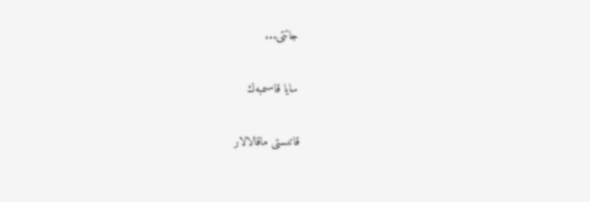جاتتى...

سايا قاسىمبەك

قاتىستى ماقالالار